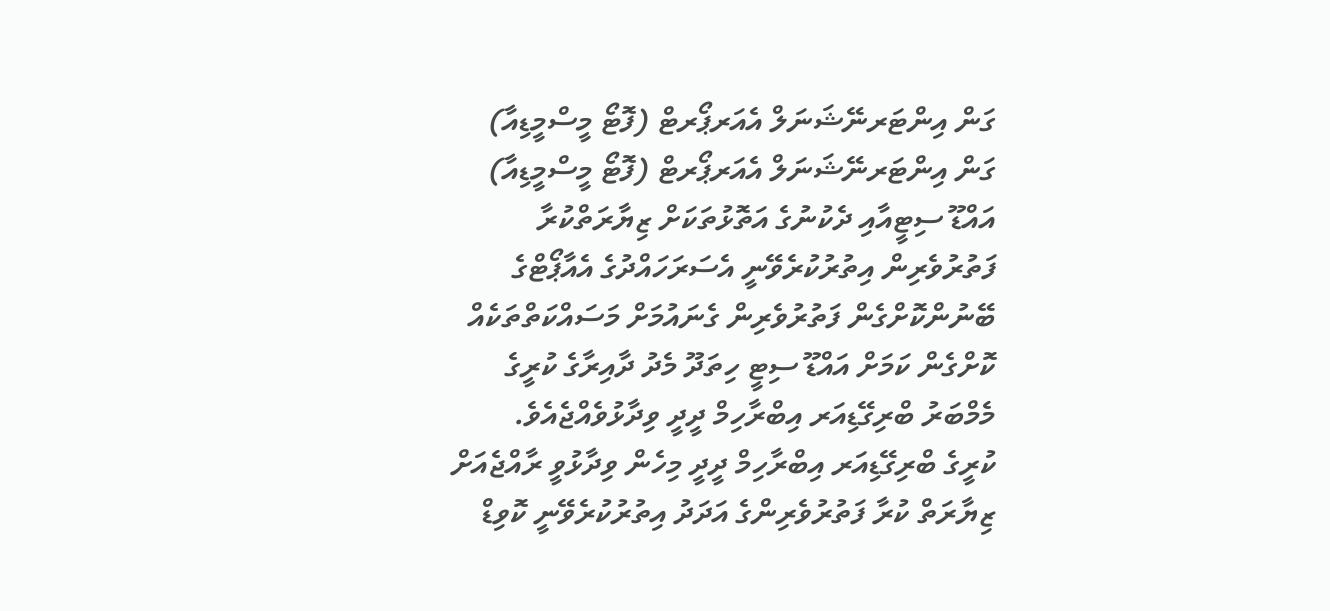ގަން އިންޓަރނޭޝަނަލް އެއަރޕޯރޓް (ފޮޓޯ މީސްމީޑިއާ)
ގަން އިންޓަރނޭޝަނަލް އެއަރޕޯރޓް (ފޮޓޯ މީސްމީޑިއާ)
އައްޑޫ ސިޓީއާއި ދެކުނުގެ އަތޮޅުތަކަށް ޒިޔާރަތްކުރާ ފަތުރުވެރިން އިތުރުކުރެވޭނީ އެސަރަހައްދުގެ އެއާޕޯޓްގެ ބޭނުންކޮށްގެން ފަތުރުވެރިން ގެނައުމަށް މަސައްކަތްތަކެއް ކޮށްގެން ކަމަށް އައްޑޫ ސިޓީ ހިތަދޫ މެދު ދާއިރާގެ ކުރީގެ މެމްބަރު ބްރިގޭޑިއަރ އިބްރާހިމް ދީދީ ވިދާޅުވެއްޖެއެވެ.
ކުރީގެ ބްރިގޭޑިއަރ އިބްރާހިމް ދީދީ މިހެން ވިދާޅުވީ ރާއްޖެއަށް ޒިޔާރަތް ކުރާ ފަތުރުވެރިންގެ އަދަދު އިތުރުކުރެވޭނީ ކޮވިޑް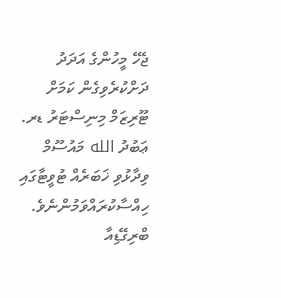ޖެހޭ މީހުންގެ އަދަދު ދަށްކުރެވިގެން ކަމަށް ޓޫރިޒަމް މިނިސްޓަރު ޑރ. ޢަބުދު الله މައުސޫމް ވިދާޅުވި ޚަބަރެއް ޓުވީޓާގައި ހިއްސާކުރައްވަމުންނެވެ.
ބްރިގޭޑިއާ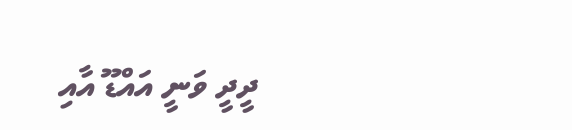ދީދީ ވަނީ އައްޑޫ އާއި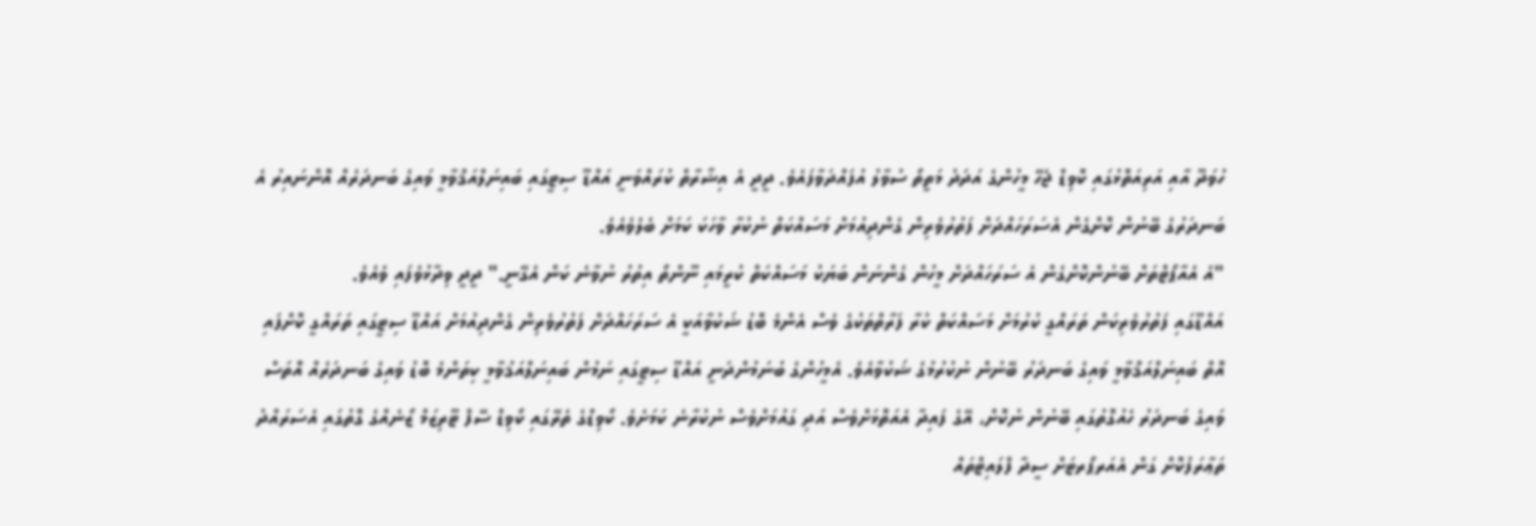ހުވަދޫ އާއި އަރިއަތޮޅުގައި ކޮވިޑް ޖެހޭ މީހުންގެ އަދަދު މަތީތޯ ސުވާލު އުފައްދަވާފައެވެ. ދީދީ އެ އިޝާރާތް ކުރައްވަނީ އައްޑޫ ސިޓީގައި ބައިނަލްއަޤްވާމީ ވައިގެ ބަނދަރެއް އޮންނައިރު އެ ބަނދަރުގެ ބޭނުން ކޮށްގެން އެސަރަހައްދަށް ފަތުރުވެރިން ގެންދިއުމަށް މަސައްކަތް ނުކުރާ ވާހަކަ ކަމަށް ބެލެވެއެވެ.
"އެ އެއާޕޯޓްތަށް ބޭނުންކޮށްގެން އެ ސަރަހައްދަށް މީހުން ގެންނަން ބަޔަކު މަސައްކަތް ކުރީމައި ނޫންތޯ އިތުރު ނުވާނެ ކަން އެގޭނީ." ދީދީ ވިދާޅުވެފައި ވެއެވެ.
އައްޑޫގައި ފަތުރުވެރިކަން ތަރައްގީ ކުރުމަށް މަސައްކަތް ކުރާ ފަރާތްތަކުގެ ވެސް އެންމެ ބޮޑު ޝަކުވާއަކީ އެ ސަރަހައްދަށް ފަތުރުވެރިން ގެންދިއުމަށް އައްޑޫ ސިޓީގައި ތަރައްގީ ކޮށްފައި އޮތް ބައިނަލްއަޤްވާމީ ވައިގެ ބަނދަރު ބޭނުން ނުކުރުމުގެ ޝަކުވާއެވެ. އެމީހުންގެ ބުނަމުންދަނީ އައްޑޫ ސިޓީގައި ނަމުން ބައިނަލްއަޤުވާމީ ކިތަންމެ ބޮޑު ވައިގެ ބަނދަރެއް އޮތަސް ވައިގެ ބަނދަރު ހެއުގޮތުގައި ބޭނުން ނުކޮށް، އޭގެ ފައިދާ އެއަތޮޅަށްވެސް އަދި ގައުމަށްވެސް ނުކުރާނެ ކަމަށެވެ. ކޯވިޑްގެ ތެރޭގައި ކޯވިޑް ސޭފް ޓޫރިޒަމް ޒޯނެއްގެ ގޮތުގައި އެސަރައްދު ތަޢާރަފުކޮށް ގަން އެއަރޕޯރޓަށް ސީދާ ފްލައިޓްތައް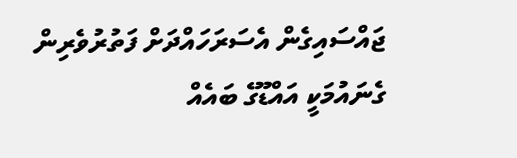ޖައްސައިގެން އެސަރަހައްދަށް ފަތުރުވެރިން ގެނައުމަކީ އައްޑޫގެ ބައެއް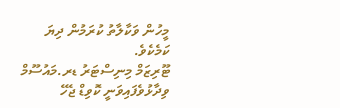މީހުން ވަކާލާތު ކުރަމުން ދިޔަ ކަމެކެވެ.
ޓޫރިޒަމް މިނިސްޓަރު ޑރ.މައުސޫމް ވިދާޅުވެފައިވަނީ ކޮވިޑް ޖެހޭ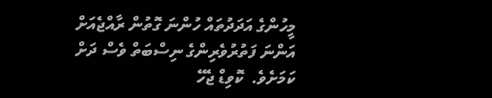މީހުންގެ އަދަދުތައް ހުންނަ ގޮތުން ރާއްޖެއަށް އަންނަ ފަތުރުވެރިންގެ ނިސްބަތް ވެސް ދަށް ކަމަށެވެ.  ކޮވިޑް ޖެހޭ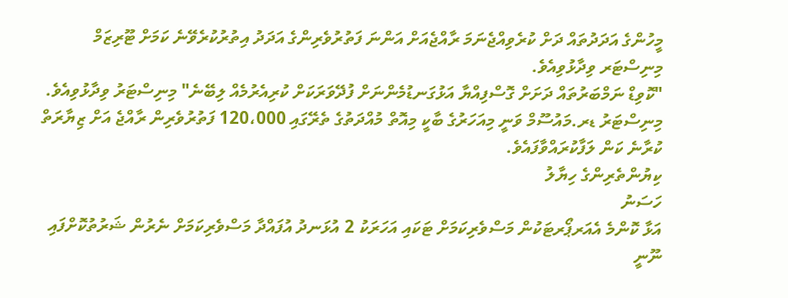މީހުންގެ އަދަދުތައް ދަށް ކުރެވިއްޖެނަމަ ރާއްޖެއަށް އަންނަ ފަތުރުވެރިންގެ އަދަދު އިތުރުކުރެވޭނެ ކަމަށް ޓޫރިޒަމް  މިނިސްޓަރ ވިދާޅުވިއެވެ.
"ކޮވިޑް ނަމްބަރުތައް ދަށަށް ގޮސްފިއްޔާ އަޅުގަނޑުމެންނަށް ފުދޭވަރަކަށް ކުރިއެރުމެއް ލިބޭނެ" މިނިސްޓަރު ވިދާޅުވިއެވެ.
މިނިސްޓަރު ޑރ.މައުސޫމް ވަނީ މިއަހަރުގެ ބާކީ މިއޮތް މުއްދަތުގެ ތެރޭގައި 120،000 ފަތުރުވެރިން ރާއްޖެ އަށް ޒިޔާރަތް ކުރާނެ ކަން ލަފާކުރައްވާފައެވެ.
ކިޔުންތެރިންގެ ހިޔާލު
ހަސަނު
އަޅާ ކޮންމެ އެއަރޕޯރޓަކުން މަސްވެރިކަމަށް ޓަކައި އަހަރަކު 2 އުޅަނދު އުފައްދާ މަސްވެރިކަމަށް ނެރުން ޝަރުތުކޮށްފައި ނޫނީ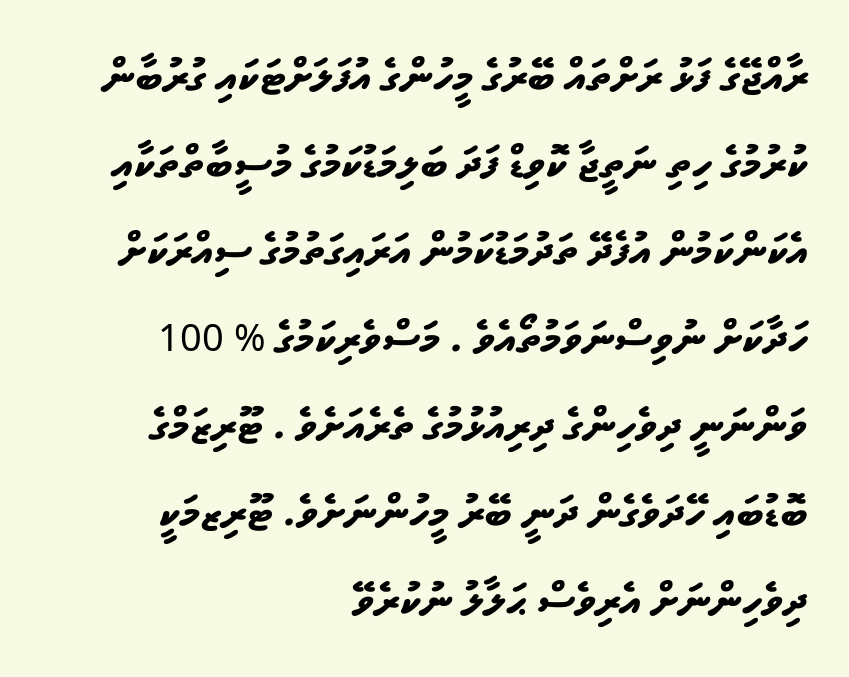ރާއްޖޭގެ ފަޅު ރަށްތައް ބޭރުގެ މީހުންގެ އުފަލަށްޓަކައި ގުރުބާން ކުރުމުގެ ހިތި ނަތީޖާ ކޮވިޑް ފަދަ ބަލިމަޑުކަމުގެ މުސީބާތްތަކާއި އެކަންކަމުން އުފެދޭ ތަދުމަޑުކަމުން އަރައިގަތުމުގެ ސިއްރަކަށް ހަދާކަށް ނުވިސްނަވަމުތޯއެވެ . މަސްވެރިކަމުގެ % 100 ވަންނަނީ ދިވެހިންގެ ދިރިއުޅުމުގެ ތެރެއަށެވެ . ޓޫރިޒަމްގެ ބޮޑުބައި ހޭދަވެގެން ދަނީ ބޭރު މީހުންނަށެވެ. ޓޫރިޒމަކީ ދިވެހިންނަށް އެރިވެސް ޙަލާލު ނުކުރެވޭ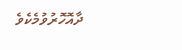ދާއޮހޮރުވުމެކެވެ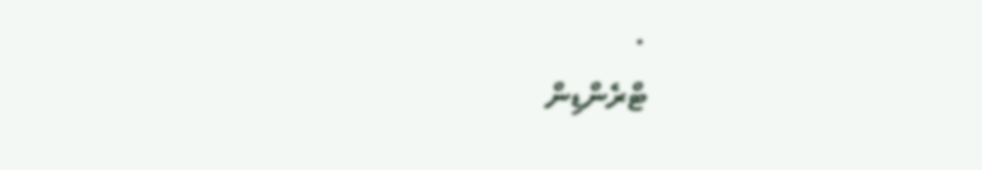.
ޓްރެންޑިން